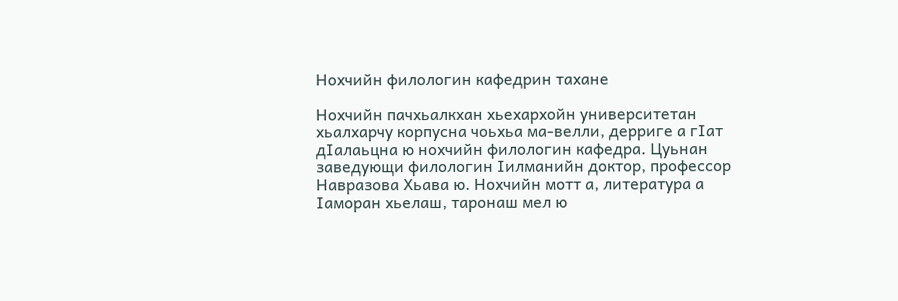Нохчийн филологин кафедрин тахане

Нохчийн пачхьалкхан хьехархойн университетан хьалхарчу корпусна чоьхьа ма-велли, дерриге а гIат дIалаьцна ю нохчийн филологин кафедра. Цуьнан заведующи филологин Iилманийн доктор, профессор Навразова Хьава ю. Нохчийн мотт а, литература а Iаморан хьелаш, таронаш мел ю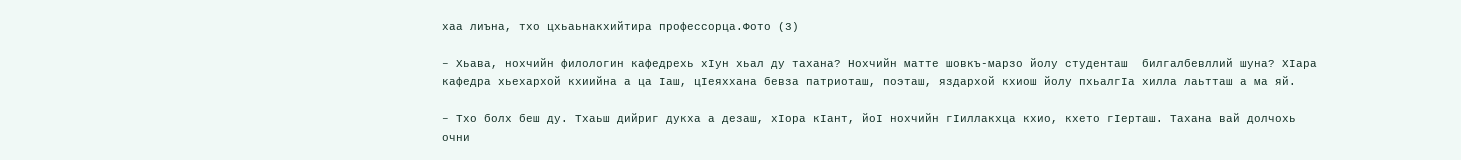хаа лиъна, тхо цхьаьнакхийтира профессорца.Фото (3)

– Хьава, нохчийн филологин кафедрехь хIун хьал ду тахана? Нохчийн матте шовкъ-марзо йолу студенташ  билгалбевллий шуна? ХIара кафедра хьехархой кхиийна а ца Iаш, цIеяххана бевза патриоташ, поэташ, яздархой кхиош йолу пхьалгIа хилла лаьтташ а ма яй.

– Тхо болх беш ду. Тхаьш дийриг дукха а дезаш, хIора кIант, йоI нохчийн гIиллакхца кхио, кхето гIерташ. Тахана вай долчохь очни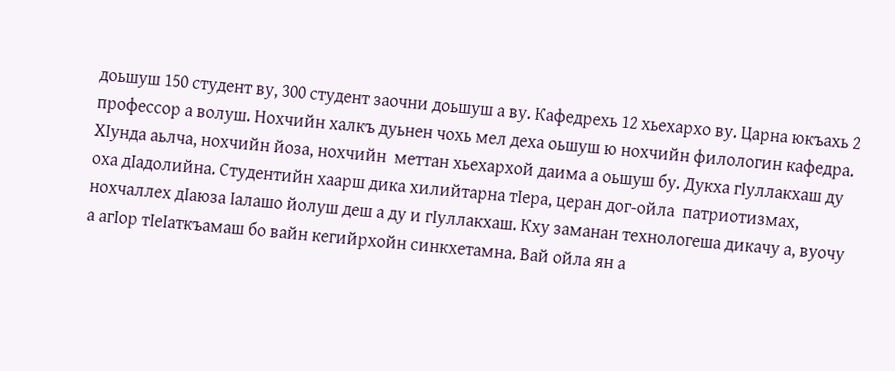доьшуш 150 студент ву, 300 студент заочни доьшуш а ву. Кафедрехь 12 хьехархо ву. Царна юкъахь 2 профессор а волуш. Нохчийн халкъ дуьнен чохь мел деха оьшуш ю нохчийн филологин кафедра. ХIунда аьлча, нохчийн йоза, нохчийн  меттан хьехархой даима а оьшуш бу. Дукха гIуллакхаш ду оха дIадолийна. Студентийн хаарш дика хилийтарна тIера, церан дог-ойла  патриотизмах, нохчаллех дIаюза Iалашо йолуш деш а ду и гIуллакхаш. Кху заманан технологеша дикачу а, вуочу а агIор тIеIаткъамаш бо вайн кегийрхойн синкхетамна. Вай ойла ян а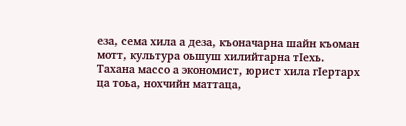еза, сема хила а деза, къоначарна шайн къоман мотт, культура оьшуш хилийтарна тIехь. Тахана массо а экономист, юрист хила гIертарх ца тоьа, нохчийн маттаца,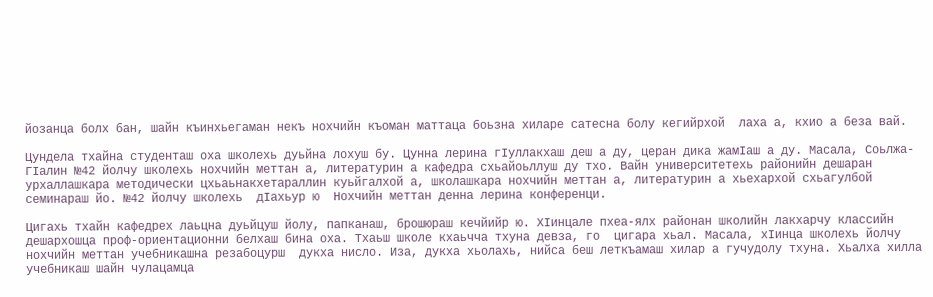йозанца болх бан, шайн къинхьегаман некъ нохчийн къоман маттаца боьзна хиларе сатесна болу кегийрхой  лаха а, кхио а беза вай.

Цундела тхайна студенташ оха школехь дуьйна лохуш бу. Цунна лерина гIуллакхаш деш а ду, церан дика жамIаш а ду. Масала, Соьлжа-ГIалин №42 йолчу школехь нохчийн меттан а, литературин а кафедра схьайоьллуш ду тхо. Вайн университетехь районийн дешаран урхаллашкара методически цхьаьнакхетараллин куьйгалхой а, школашкара нохчийн меттан а, литературин а хьехархой схьагулбой семинараш йо. №42 йолчу школехь  дIахьур ю  Нохчийн меттан денна лерина конференци.

Цигахь тхайн кафедрех лаьцна дуьйцуш йолу, папканаш, брошюраш кечйийр ю. ХIинцале пхеа-ялх районан школийн лакхарчу классийн дешархошца проф-ориентационни белхаш бина оха. Тхаьш школе кхаьчча тхуна девза, го  цигара хьал. Масала, хIинца школехь йолчу нохчийн меттан учебникашна резабоцурш  дукха нисло. Иза, дукха хьолахь, нийса беш леткъамаш хилар а гучудолу тхуна. Хьалха хилла учебникаш шайн чулацамца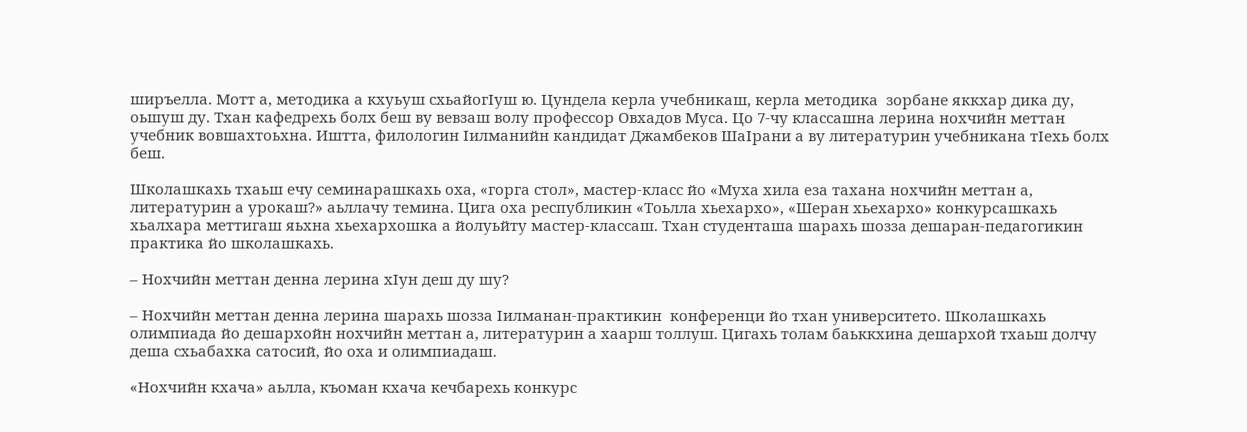ширъелла. Мотт а, методика а кхуьуш схьайогIуш ю. Цундела керла учебникаш, керла методика  зорбане яккхар дика ду, оьшуш ду. Тхан кафедрехь болх беш ву вевзаш волу профессор Овхадов Муса. Цо 7-чу классашна лерина нохчийн меттан учебник вовшахтоьхна. Иштта, филологин Iилманийн кандидат Джамбеков ШаIрани а ву литературин учебникана тIехь болх беш.

Школашкахь тхаьш ечу семинарашкахь оха, «горга стол», мастер-класс йо «Муха хила еза тахана нохчийн меттан а, литературин а урокаш?» аьллачу темина. Цига оха республикин «Тоьлла хьехархо», «Шеран хьехархо» конкурсашкахь хьалхара меттигаш яьхна хьехархошка а йолуьйту мастер-классаш. Тхан студенташа шарахь шозза дешаран-педагогикин практика йо школашкахь.

– Нохчийн меттан денна лерина хIун деш ду шу?

– Нохчийн меттан денна лерина шарахь шозза Iилманан-практикин  конференци йо тхан университето. Школашкахь олимпиада йо дешархойн нохчийн меттан а, литературин а хаарш толлуш. Цигахь толам баьккхина дешархой тхаьш долчу деша схьабахка сатосий, йо оха и олимпиадаш.

«Нохчийн кхача» аьлла, къоман кхача кечбарехь конкурс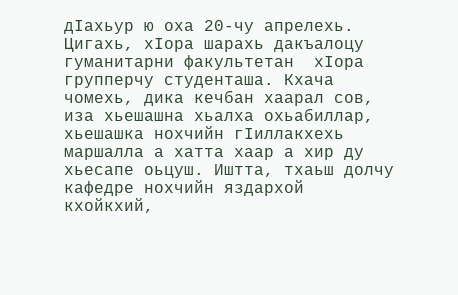дIахьур ю оха 20-чу апрелехь. Цигахь, хIора шарахь дакъалоцу гуманитарни факультетан  хIора групперчу студенташа. Кхача чомехь, дика кечбан хаарал сов, иза хьешашна хьалха охьабиллар, хьешашка нохчийн гIиллакхехь маршалла а хатта хаар а хир ду хьесапе оьцуш. Иштта, тхаьш долчу кафедре нохчийн яздархой кхойкхий,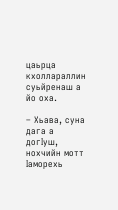цаьрца кхоллараллин суьйренаш а йо оха.

– Хьава, суна дага а догIуш, нохчийн мотт Iаморехь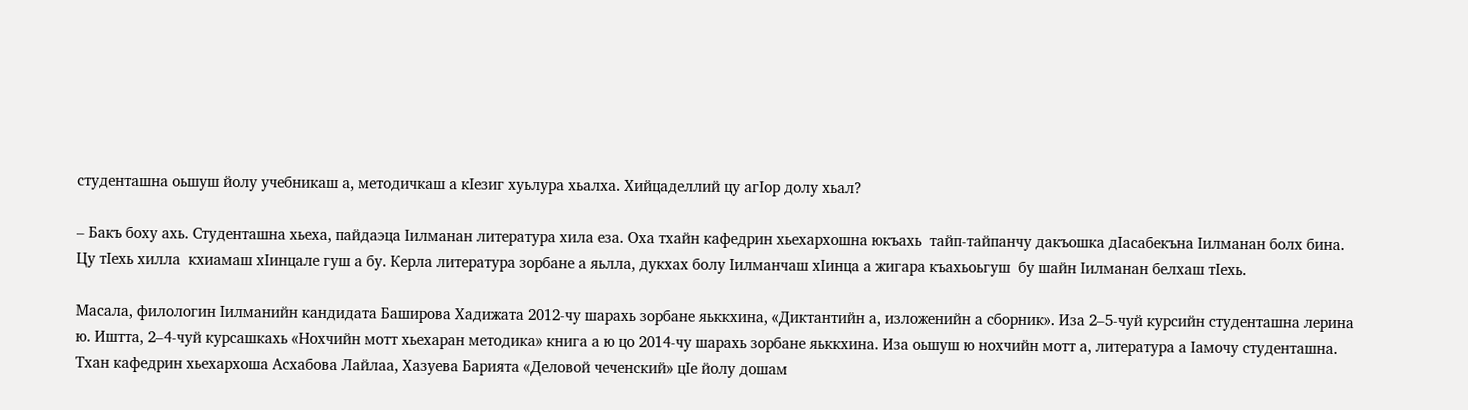студенташна оьшуш йолу учебникаш а, методичкаш а кIезиг хуьлура хьалха. Хийцаделлий цу агIор долу хьал?

– Бакъ боху ахь. Студенташна хьеха, пайдаэца Iилманан литература хила еза. Оха тхайн кафедрин хьехархошна юкъахь  тайп-тайпанчу дакъошка дIасабекъна Iилманан болх бина. Цу тIехь хилла  кхиамаш хIинцале гуш а бу. Керла литература зорбане а яьлла, дукхах болу Iилманчаш хIинца а жигара къахьоьгуш  бу шайн Iилманан белхаш тIехь.

Масала, филологин Iилманийн кандидата Баширова Хадижата 2012-чу шарахь зорбане яьккхина, «Диктантийн а, изложенийн а сборник». Иза 2–5-чуй курсийн студенташна лерина ю. Иштта, 2–4-чуй курсашкахь «Нохчийн мотт хьехаран методика» книга а ю цо 2014-чу шарахь зорбане яьккхина. Иза оьшуш ю нохчийн мотт а, литература а Iамочу студенташна. Тхан кафедрин хьехархоша Асхабова Лайлаа, Хазуева Барията «Деловой чеченский» цIе йолу дошам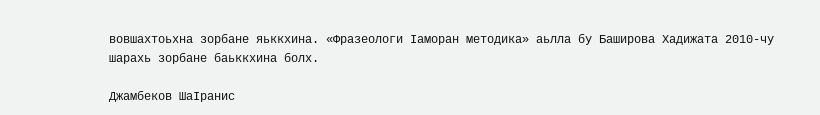вовшахтоьхна зорбане яьккхина. «Фразеологи Iаморан методика» аьлла бу Баширова Хадижата 2010-чу шарахь зорбане баьккхина болх.

Джамбеков ШаIранис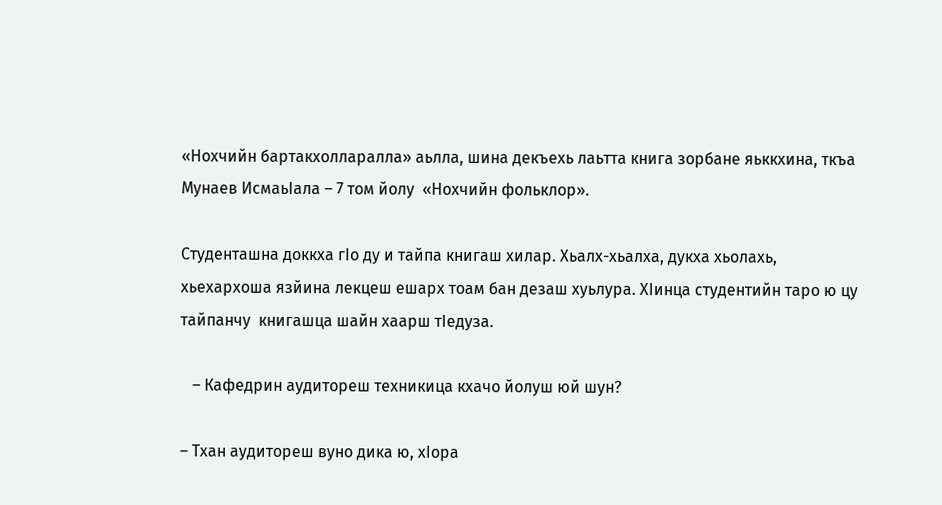«Нохчийн бартакхолларалла» аьлла, шина декъехь лаьтта книга зорбане яьккхина, ткъа Мунаев ИсмаьIала – 7 том йолу  «Нохчийн фольклор».

Студенташна доккха гIо ду и тайпа книгаш хилар. Хьалх-хьалха, дукха хьолахь, хьехархоша язйина лекцеш ешарх тоам бан дезаш хуьлура. ХIинца студентийн таро ю цу тайпанчу  книгашца шайн хаарш тIедуза.

   – Кафедрин аудитореш техникица кхачо йолуш юй шун?

– Тхан аудитореш вуно дика ю, хIора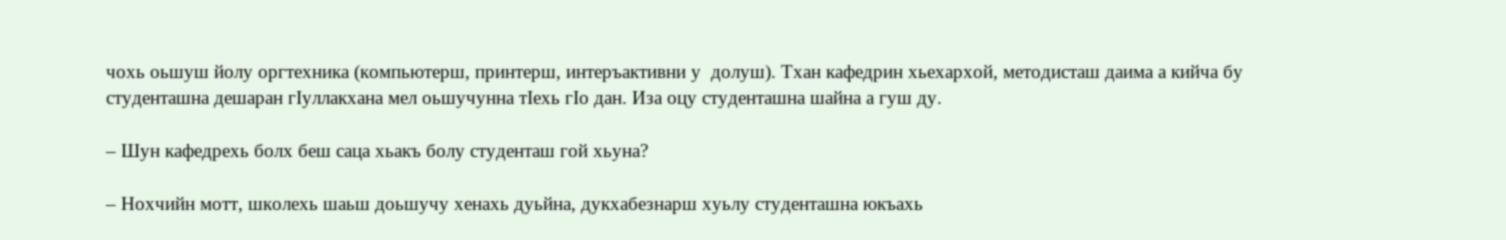чохь оьшуш йолу оргтехника (компьютерш, принтерш, интеръактивни у  долуш). Тхан кафедрин хьехархой, методисташ даима а кийча бу студенташна дешаран гIуллакхана мел оьшучунна тIехь гIо дан. Иза оцу студенташна шайна а гуш ду.

– Шун кафедрехь болх беш саца хьакъ болу студенташ гой хьуна?

– Нохчийн мотт, школехь шаьш доьшучу хенахь дуьйна, дукхабезнарш хуьлу студенташна юкъахь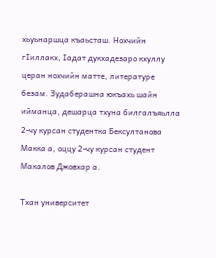хьуьнаршца къаьсташ. Нохчийн гIиллакх, Iадат дукхадезаро кхуллу церан нохчийн матте, литературе безам. Зудаберашна юкъахь шайн ийманца, дешарца тхуна билгалъяьлла 2-чу курсан студентка Бексултанова Макка а, оццу 2-чу курсан студент Макалов Джовхар а.

Тхан университет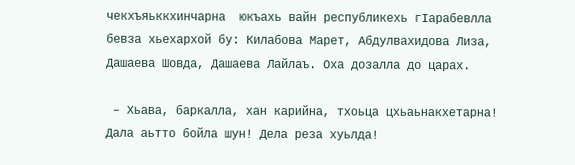чекхъяьккхинчарна  юкъахь вайн республикехь гIарабевлла бевза хьехархой бу: Килабова Марет, Абдулвахидова Лиза, Дашаева Шовда, Дашаева Лайлаъ. Оха дозалла до царах.

 – Хьава, баркалла, хан карийна, тхоьца цхьаьнакхетарна! Дала аьтто бойла шун! Дела реза хуьлда!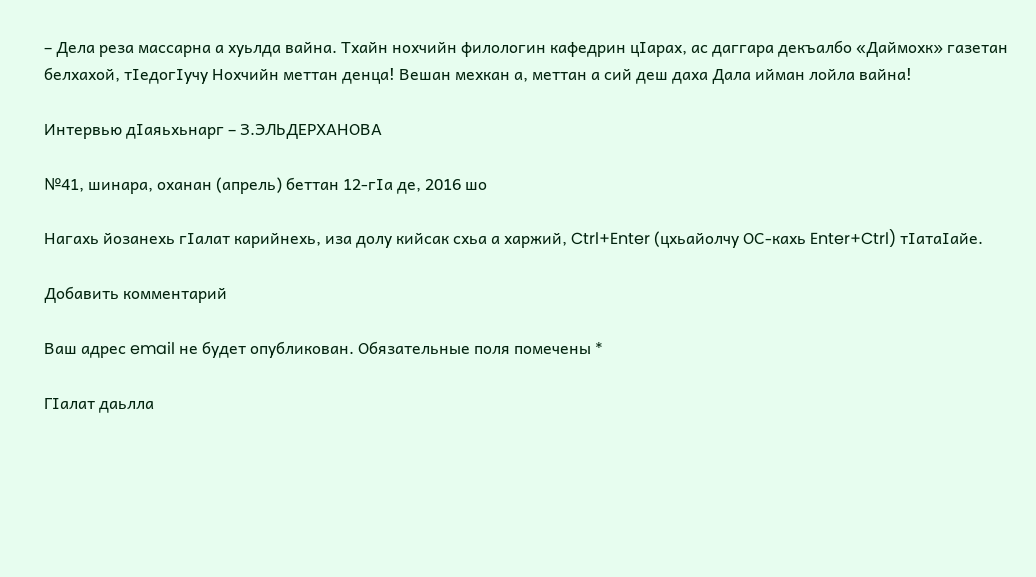– Дела реза массарна а хуьлда вайна. Тхайн нохчийн филологин кафедрин цIарах, ас даггара декъалбо «Даймохк» газетан белхахой, тIедогIучу Нохчийн меттан денца! Вешан мехкан а, меттан а сий деш даха Дала ийман лойла вайна!

Интервью дIаяьхьнарг – З.ЭЛЬДЕРХАНОВА

№41, шинара, оханан (апрель) беттан 12-гIа де, 2016 шо

Нагахь йозанехь гIалат карийнехь, иза долу кийсак схьа а харжий, Ctrl+Enter (цхьайолчу ОС-кахь Enter+Ctrl) тIатаIайе.

Добавить комментарий

Ваш адрес email не будет опубликован. Обязательные поля помечены *

ГIалат даьлла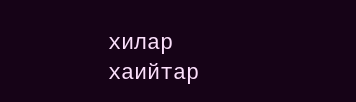хилар хаийтар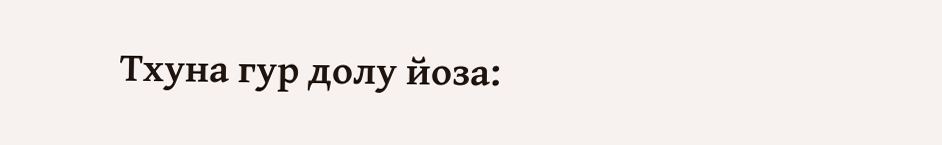Тхуна гур долу йоза: